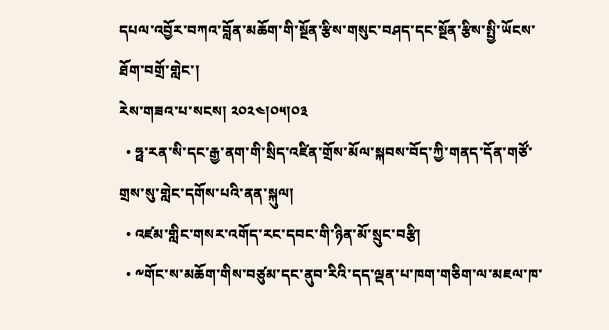དཔལ་འབྱོར་བཀའ་བློན་མཆོག་གི་སྔོན་རྩིས་གསུང་བཤད་དང་སྔོན་རྩིས་སྤྱི་ཡོངས་ཐོག་བགྲོ་གླེང་།
རེས་གཟའ་པ་སངས། ༢༠༢༤།༠༥།༠༣
  • ཧྥ་རན་སི་དང་རྒྱ་ནག་གི་སྲིད་འཛིན་གྲོས་མོལ་སྐབས་བོད་ཀྱི་གནད་དོན་གཙོ་གྲས་སུ་གླེང་དགོས་པའི་ནན་སྐུལ།
  • འཛམ་གླིང་གསར་འགོད་རང་དབང་གི་ཉིན་མོ་སྲུང་བརྩི།
  • ༸གོང་ས་མཆོག་གིས་བཙུམ་དང་ནུབ་རིའི་དད་ལྡན་པ་ཁག་གཅིག་ལ་མཇལ་ཁ་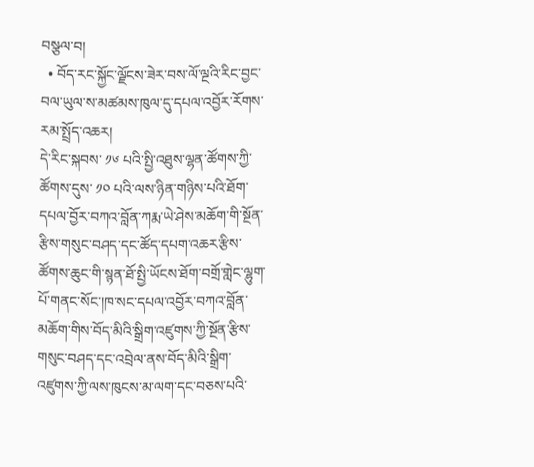བསྩལ་བ།
  • བོད་རང་སྐྱོང་ལྗོངས་ཟེར་བས་ལོ་ལྔའི་རིང་བྱང་བལ་ཡུལ་ས་མཚམས་ཁུལ་དུ་དཔལ་འབྱོར་རོགས་རམ་སྤྲོད་འཆར།
དེ་རིང་སྐབས་ ༡༦ པའི་སྤྱི་འཐུས་ལྷན་ཚོགས་ཀྱི་ཚོགས་དུས་ ༡༠ པའི་ལས་ཉིན་གཉིས་པའི་ཐོག་དཔལ་བྱོར་བཀའ་བློན་ཀརྨ་ཡེ་ཤེས་མཆོག་གི་སྔོན་རྩིས་གསུང་བཤད་དང་ཚོད་དཔག་འཆར་རྩིས་ཚོགས་ཆུང་གི་སྙན་ཐོ་སྤྱི་ཡོངས་ཐོག་བགྲོ་གླེང་ལྷུག་པོ་གནང་སོང་།ཁ་སང་དཔལ་འབྱོར་བཀའ་བློན་མཆོག་གིས་བོད་མིའི་སྒྲིག་འཛུགས་ཀྱི་སྔོན་རྩིས་གསུང་བཤད་དང་འབྲེལ་ནས་བོད་མིའི་སྒྲིག་འཛུགས་ཀྱི་ལས་ཁུངས་མ་ལག་དང་བཅས་པའི་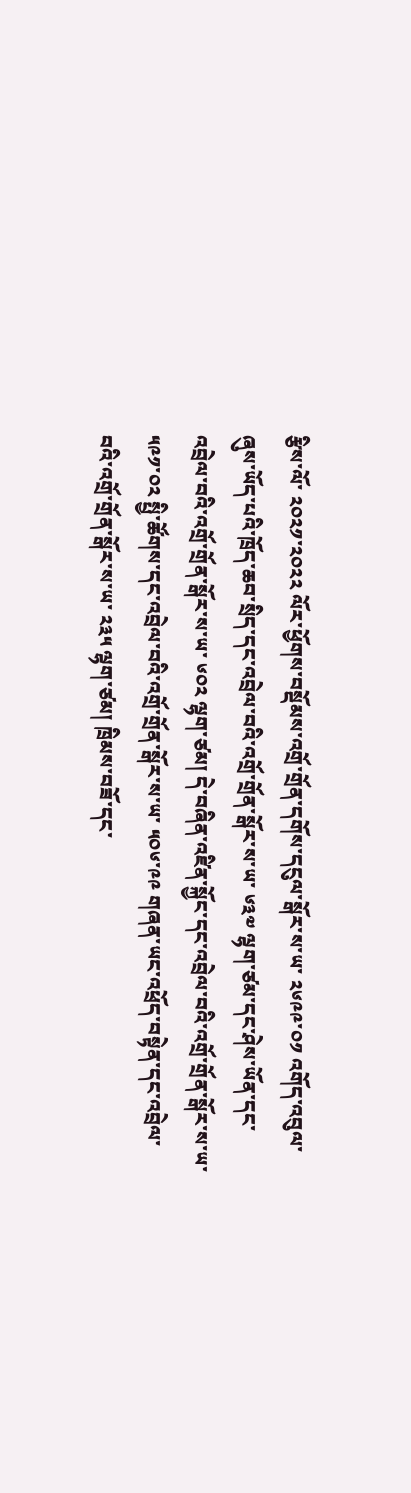རྩིས་ལོ་ ༢༠༢༡་༢༠༢༢ ལོར་ཕྱོགས་བསྡོམས་འགྲོ་གྲོན་དགོས་དངུལ་སྒོར་ས་ཡ་ ༢༦༩༩་༠༡ འགོད་འབུལ་ཞུས་ཡོད་པའི་ཁྲོད་ཆབ་སྲིད་དང་འབྲེལ་བའི་འགྲོ་གྲོན་སྒོར་ས་ཡ་ ༦༣༧ ལྷག་ཙམ་དང་ཤེས་ཡོན་དང་འབྲེལ་བའི་འགྲོ་གྲོན་སྒོར་ས་ཡ་ ༦༠༢ ལྷག་ཙམ། དེ་བཞིན་འཛིན་སྐྱོང་དང་འབྲེལ་བའི་འགྲོ་གྲོན་སྒོར་ས་ཡ་ ༥༩༡་༠༢ སྤྱི་ཚོགས་དང་འབྲེལ་བའི་འགྲོ་གྲོན་སྒོར་ས་ཡ་ ༥༠༦་༩༩ གཞན་ཡང་འཕྲོད་བསྟེན་དང་འབྲེལ་བའི་འགྲོ་གྲོན་སྒོར་ས་ཡ་ ༢༣༥ ལྷག་ཙམ། ཁྲིམས་བཟོ་དང་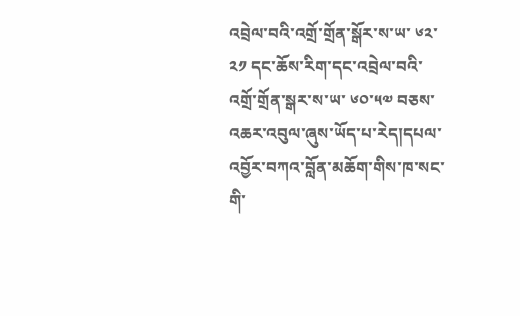འབྲེལ་བའི་འགྲོ་གྲོན་སྒོར་ས་ཡ་ ༦༢་༢༡ དང་ཆོས་རིག་དང་འབྲེལ་བའི་འགྲོ་གྲོན་སྒར་ས་ཡ་ ༦༠་༥༧ བཅས་འཆར་འབུལ་ཞུས་ཡོད་པ་རེད།དཔལ་འབྱོར་བཀའ་བློན་མཆོག་གིས་ཁ་སང་གི་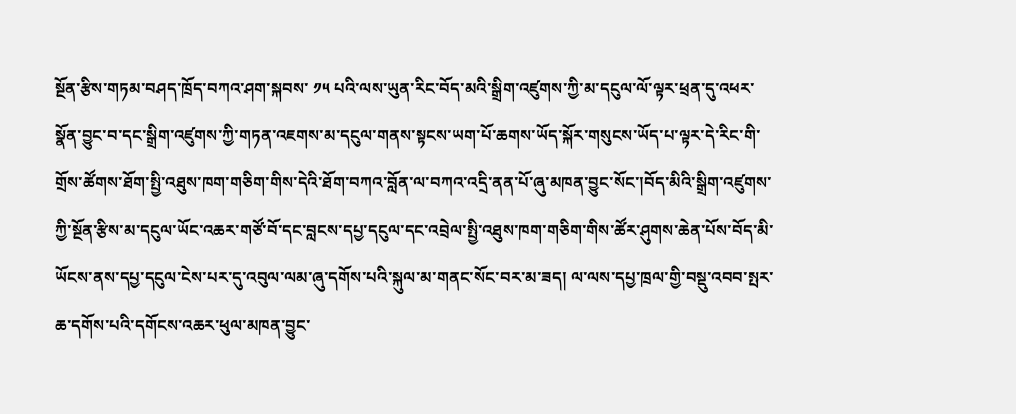སྔོན་རྩིས་གཏམ་བཤད་ཁྲོད་བཀའ་ཤག་སྐབས་ ༡༥ པའི་ལས་ཡུན་རིང་བོད་མའི་སྒྲིག་འཛུགས་ཀྱི་མ་དངུལ་ལོ་ལྟར་ཕྲན་དུ་འཕར་སྣོན་བྱུང་བ་དང་སྒྲིག་འཛུགས་ཀྱི་གཏན་འཇགས་མ་དངུལ་གནས་སྟངས་ཡག་པོ་ཆགས་ཡོད་སྐོར་གསུངས་ཡོད་པ་ལྟར་དེ་རིང་གི་གྲོས་ཚོགས་ཐོག་སྤྱི་འཐུས་ཁག་གཅིག་གིས་དེའི་ཐོག་བཀའ་བློན་ལ་བཀའ་འདྲི་ནན་པོ་ཞུ་མཁན་བྱུང་སོང་།བོད་མིའི་སྒྲིག་འཛུགས་ཀྱི་སྔོན་རྩིས་མ་དངུལ་ཡོང་འཆར་གཙོ་བོ་དང་བླངས་དཔྱ་དངུལ་དང་འབྲེལ་སྤྱི་འཐུས་ཁག་གཅིག་གིས་ཚོར་ཤུགས་ཆེན་པོས་བོད་མི་ཡོངས་ནས་དཔྱ་དངུལ་ངེས་པར་དུ་འབུལ་ལམ་ཞུ་དགོས་པའི་སྐུལ་མ་གནང་སོང་བར་མ་ཟད། ལ་ལས་དཔྱ་ཁྲལ་གྱི་བསྡུ་འབབ་སྤར་ཆ་དགོས་པའི་དགོངས་འཆར་ཕུལ་མཁན་བྱུང་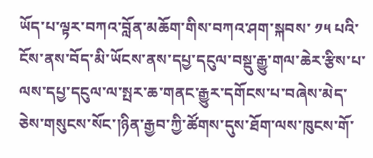ཡོད་པ་ལྟར་བཀའ་བློན་མཆོག་གིས་བཀའ་ཤག་སྐབས་ ༡༥ པའི་ངོས་ནས་བོད་མི་ཡོངས་ནས་དཔྱ་དངུལ་བསྡུ་རྒྱུ་གལ་ཆེར་རྩིས་པ་ལས་དཔྱ་དངུལ་ལ་སྤར་ཆ་གནང་རྒྱུར་དགོངས་པ་བཞེས་མེད་ཅེས་གསུངས་སོང་།ཉིན་རྒྱབ་ཀྱི་ཚོགས་དུས་ཐོག་ལས་ཁུངས་གོ་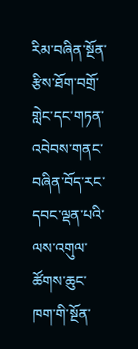རིམ་བཞིན་སྔོན་རྩིས་ཐོག་བགྲོ་གླེང་དང་གཏན་འབེབས་གནང་བཞིན་བོད་རང་དབང་ལྡན་པའི་ལས་འགུལ་ཚོགས་ཆུང་ཁག་གི་སྔོན་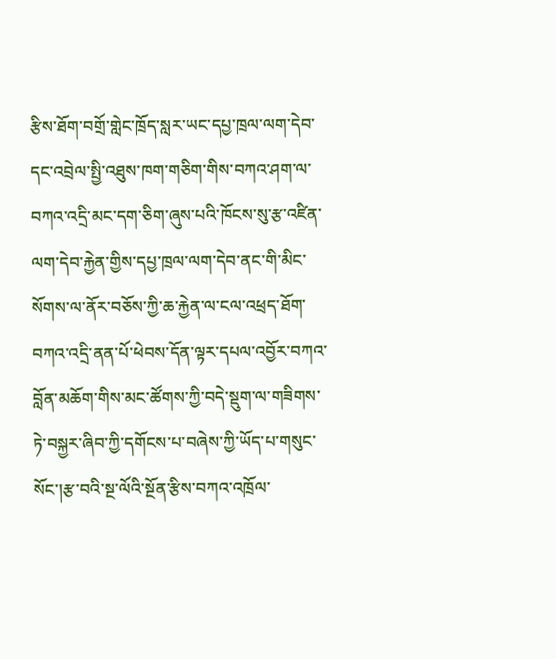རྩིས་ཐོག་བགྲོ་གླེང་ཁྲོད་སླར་ཡང་དཔྱ་ཁྲལ་ལག་དེབ་དང་འབྲེལ་སྤྱི་འཐུས་ཁག་གཅིག་གིས་བཀའ་ཤག་ལ་བཀའ་འདྲི་མང་དག་ཅིག་ཞུས་པའི་ཁོངས་སུ་རྩ་འཛིན་ལག་དེབ་རྐྱེན་གྱིས་དཔྱ་ཁྲལ་ལག་དེབ་ནང་གི་མིང་སོགས་ལ་ནོར་བཅོས་ཀྱི་ཆ་རྐྱེན་ལ་ངལ་འཕྲད་ཐོག་བཀའ་འདྲི་ནན་པོ་ཕེབས་དོན་ལྟར་དཔལ་འབྱོར་བཀའ་བློན་མཆོག་གིས་མང་ཚོགས་ཀྱི་བདེ་སྡུག་ལ་གཟིགས་ཏེ་བསྐྱར་ཞིབ་ཀྱི་དགོངས་པ་བཞེས་ཀྱི་ཡོད་པ་གསུང་སོང་།རྩ་བའི་སྔ་ལོའི་སྔོན་རྩིས་བཀའ་འཁྲོལ་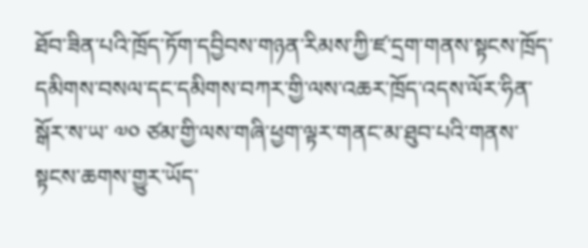ཐོབ་ཟིན་པའི་ཁྲོད་ཏོག་དབྱིབས་གཉན་རིམས་ཀྱི་ཛ་དྲག་གནས་སྟངས་ཁྲོད་དམིགས་བསལ་དང་དམིགས་བཀར་གྱི་ལས་འཆར་ཁྲོད་འདས་ལོར་ཧིན་སྒོར་ས་ཡ་ ༧༠ ཙམ་གྱི་ལས་གཞི་ཕྱག་ལྟར་གནང་མ་ཐུབ་པའི་གནས་སྟངས་ཆགས་གྱུར་ཡོད་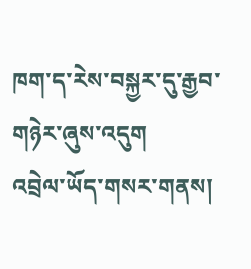ཁག་ད་རེས་བསྐྱར་དུ་རྒྱབ་གཉེར་ཞུས་འདུག
འབྲེལ་ཡོད་གསར་གནས།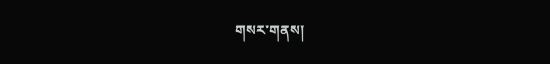གསར་གནས།